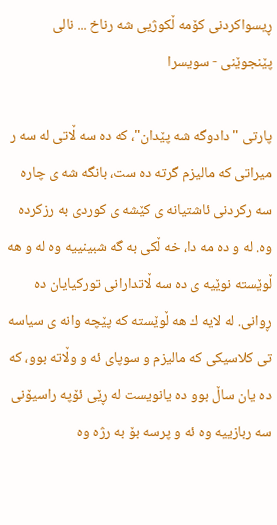ڕیسواکردنی کۆمه ڵکوژیی شه رناخ ... نالی پێنجوێنی - سویسرا

پارتی "دادوگه شه پێدان"، که ده سه ڵاتی له سه ر میراتی که مالیزم گرته ده ست، بانگه شه ی چاره سه رکردنی ئاشتیانه ی کێشه ی کوردی به رزکرده وه. له و ده مه دا، خه ڵکی به گه شبینییه وه له و هه ڵوێسته نوێیه ی ده سه ڵاتدارانی تورکیایان ده ڕوانی. له لایه ك هه ڵوێسته که پێچه وانه ی سیاسه تی کلاسیکی که مالیزم و سوپای ئه و وڵاته بوو، که ده یان ساڵ بوو ده یانویست له ڕێی ئۆپه راسیۆنی سه ربازییه وه ئه و پرسه بۆ به رژه وه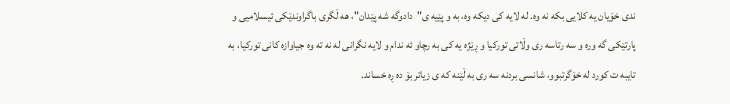ندی خۆیان یه کلایی بکه نه وه. له لایه کی دیکه وه، به و پێیه ی"دادوگه شه پێدان"، هه ڵگری باگراوندێکی ئیسلامیی و پارتێکی گه وره و سه رتاسه ری وڵاتی تورکیا و ڕێژه یه کی به رچاو ئه ندام و لایه نگرانی له نه ته وه جیاوازه کانی تورکیا، به تایبه ت کورد له خۆگرتبوو، شانسی بردنه سه ری به ڵێنه که ی زیاتر بۆ ده ڕه خساند.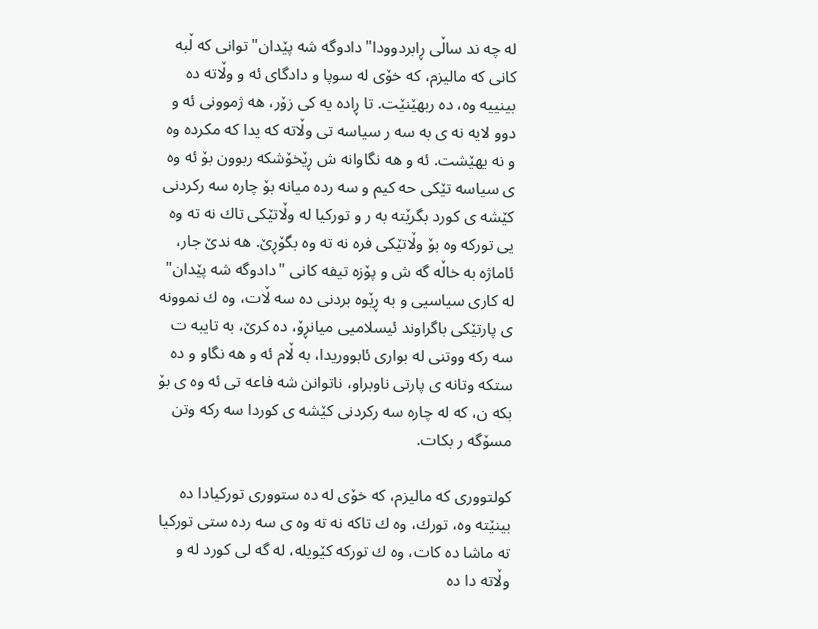له چه ند ساڵی ڕابردوودا"دادوگه شه پێدان" توانی که ڵبه کانی که مالیزم، که خۆی له سوپا و دادگای ئه و وڵاته ده بینییه وه، ده ربهێنێت. تا ڕاده یه کی زۆر، هه ژموونی ئه و دوو لایه نه ی به سه ر سیاسه تی وڵاته که یدا که مکرده وه و نه یهێشت. ئه و هه نگاوانه ش ڕێخۆشکه ربوون بۆ ئه وه ی سیاسه تێکی حه کیم و سه رده میانه بۆ چاره سه رکردنی کێشه ی کورد بگرێته به ر و تورکیا له وڵاتێکی تاك نه ته وه یی تورکه وه بۆ وڵاتێکی فره نه ته وه بگۆڕێ. هه ندێ جار، ئاماژه به خاڵه گه ش و پۆزه تیفه کانی "دادوگه شه پێدان" له کاری سیاسیی و به ڕێوه بردنی ده سه ڵات، وه ك نموونه ی پارتێکی باگراوند ئیسلامیی میانڕۆ، ده کرێ، به تایبه ت سه رکه ووتنی له بواری ئابووریدا، به ڵام ئه و هه نگاو و ده ستکه وتانه ی پارتی ناوبراو، ناتوانن شه فاعه تی ئه وه ی بۆ بکه ن، که له چاره سه رکردنی کێشه ی کوردا سه رکه وتن مسۆگه ر بکات.

کولتووری که مالیزم، که خۆی له ده ستووری تورکیادا ده بینێته وه، تورك، وه ك تاکه نه ته وه ی سه رده ستی تورکیا ته ماشا ده کات، وه ك تورکه کێویله، له گه لی کورد له و وڵاته دا ده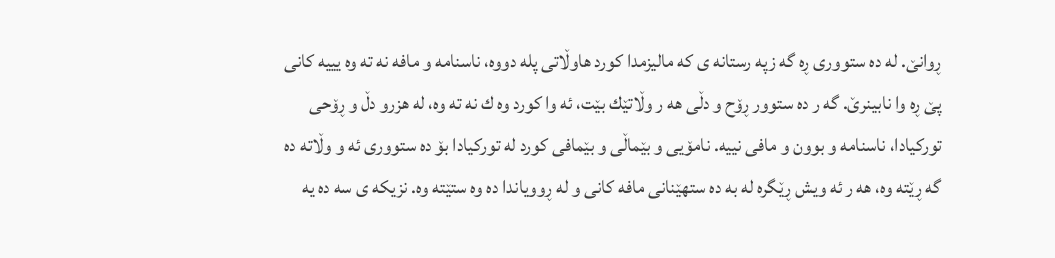ڕوانێ. له ده ستووری ڕه گه زپه رستانه ی که مالیزمدا کورد هاوڵاتی پله دووه، ناسنامه و مافه نه ته وه یییه کانی پێ ڕه وا نابینرێ. گه ر ده ستوور ڕۆح و دڵی هه ر وڵاتێك بێت، ئه وا کورد وه ك نه ته وه، له هزرو دڵ و ڕۆحی تورکیادا، ناسنامه و بوون و مافی نییه. نامۆیی و بێماڵی و بێمافی کورد له تورکیادا بۆ ده ستووری ئه و وڵاته ده گه ڕێته وه، هه ر ئه ویش ڕێگره له به ده ستهێنانی مافه کانی و له ڕوویاندا ده وه ستێته وه. نزیکه ی سه ده یه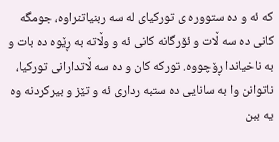که ئه و ده ستووره ی تورکیای له سه ربنیاتنراوه، جومگه کانی ده سه ڵات و ئۆرگانه کانی ئه و وڵاته به ڕێوه ده بات و به ناخیاندا ڕۆچووه. تورکه کان و ده سه ڵاتدارانی تورکیا، ناتوانن وا به سانایی ده ستبه رداری ئه و تێز و بیرکردنه وه یه ببن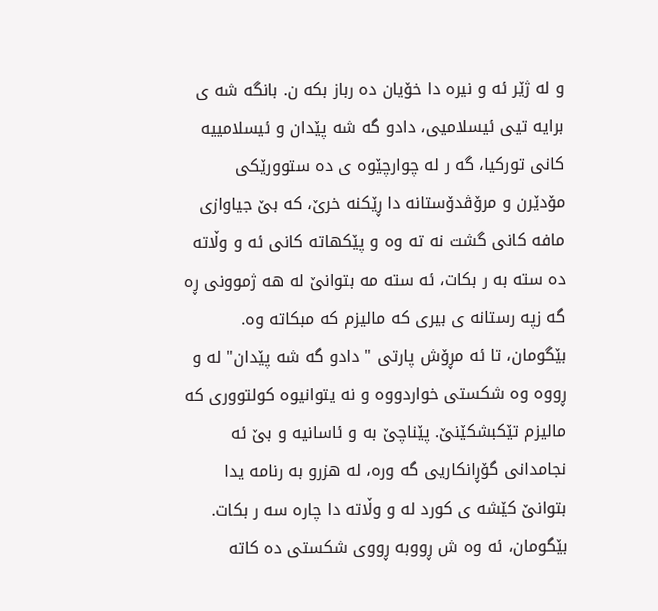و له ژێر ئه و نیره دا خۆیان ده رباز بکه ن. بانگه شه ی برایه تیی ئیسلامیی، دادو گه شه پێدان و ئیسلامییه کانی تورکیا، گه ر له چوارچێوه ی ده ستوورێکی مۆدێرن و مرۆڤدۆستانه دا ڕێکنه خرێ، که بێ جیاوازی مافه کانی گشت نه ته وه و پێکهاته کانی ئه و وڵاته ده سته به ر بکات، ئه سته مه بتوانێ له هه ژموونی ڕه گه زپه رستانه ی بیری که مالیزم که مبکاته وه. بێگومان، تا ئه مڕۆش پارتی " دادو گه شه پێدان" له و ڕووه وه شکستی خواردووه و نه یتوانیوه کولتووری که مالیزم تێکبشکێنێ. پێناچێ به و ئاسانیه و بێ ئه نجامدانی گۆڕانکاریی گه وره، له هزرو به رنامه یدا بتوانێ کێشه ی کورد له و وڵاته دا چاره سه ر بکات. بێگومان، ئه وه ش ڕووبه ڕووی شکستی ده کاته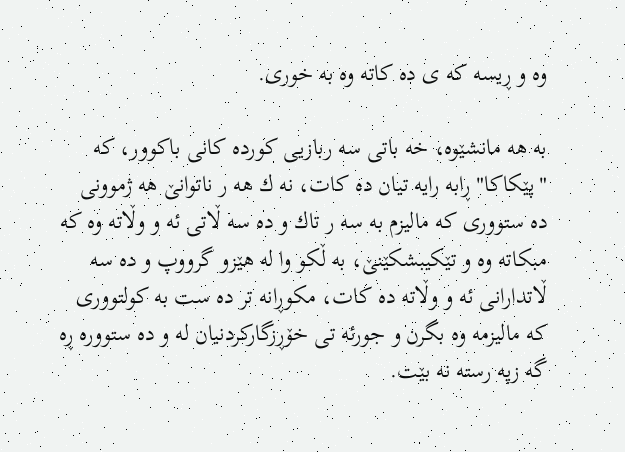وه و ڕیسه که ی ده کاته وه به خوری.

به هه مانشێوه، خه باتی سه ربازیی کورده کانی باکوور، که "پێکاکا" ڕابه رایه تیان ده کات، نه ك هه ر ناتوانێ هه ژموونی ده ستووری که مالیزم به سه ر تاك و ده سه ڵاتی ئه و وڵاته وه که مبکاته وه و تێکیبشکێنێ، به ڵکو وا له هێزو گرووپ و ده سه ڵاتدارانی ئه و وڵاته ده کات، مکوڕانه تر ده ست به کولتووری که مالیزمه وه بگرن و جورئه تی خۆڕزگارکردنیان له و ده ستووره ڕه گه زپه رسته نه بێت.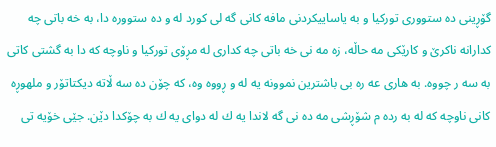گۆڕینی ده ستووری تورکیا و به یاساییکردنی مافه کانی گه لی کورد له و ده ستووره دا، به خه باتی چه کدارانه ناکرێ و کارێکی مه حاڵه، زه مه نی خه باتی چه کداری له مڕۆی تورکیا و ناوچه که دا به گشتی کاتی به سه ر چووه. به هاری عه ره بی باشترین نموونه یه له و ڕووه وه، که چۆن ده سه ڵاته دیکتاتۆر و ملهوڕه کانی ناوچه که له به رده م شۆڕشی مه ده نی گه لاندا یه ك له دوای یه ك به چۆکدا دێن. جێی خۆیه تی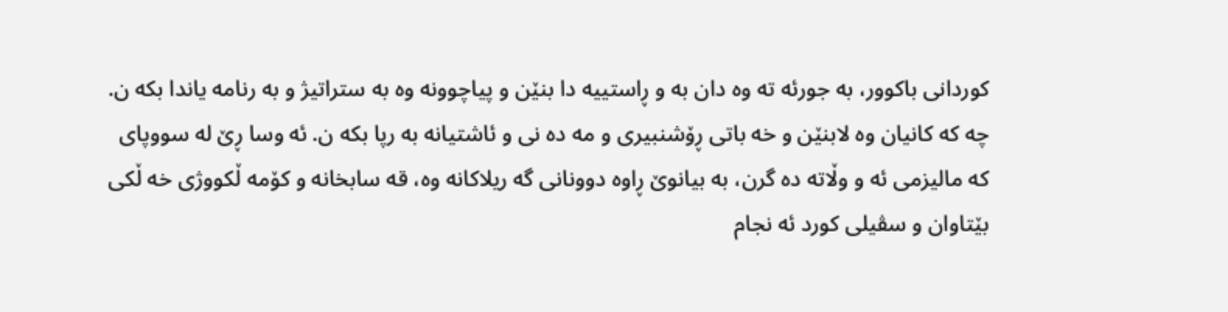کوردانی باکوور، به جورئه ته وه دان به و ڕاستییه دا بنێن و پیاچوونه وه به ستراتیژ و به رنامه یاندا بکه ن. چه كه کانیان وه لابنێن و خه باتی ڕۆشنبیری و مه ده نی و ئاشتیانه به رپا بکه ن. ئه وسا ڕێ له سووپای که مالیزمی ئه و وڵاته ده گرن، به بیانوێ ڕاوه دوونانی گه ریلاکانه وه، قه سابخانه و کۆمه ڵکووژی خه ڵکی بێتاوان و سڤیلی کورد ئه نجام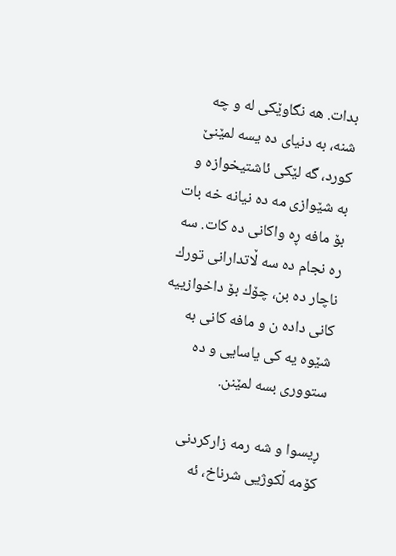بدات. هه نگاوێکی له و چه شنه، به دنیای ده یسه لمێنێ کورد، گه لێکی ئاشتیخوازه و به شێوازی مه ده نیانه خه بات بۆ مافه ڕه واکانی ده کات. سه ره نجام ده سه ڵاتدارانی تورك ناچار ده بن، چۆك بۆ داخوازییه کانی داده ن و مافه کانی به شێوه یه کی یاسایی و ده ستووری بسه لمێنن.

ڕیسوا و شه رمه زارکردنی کۆمه ڵکوژیی شرناخ، ئه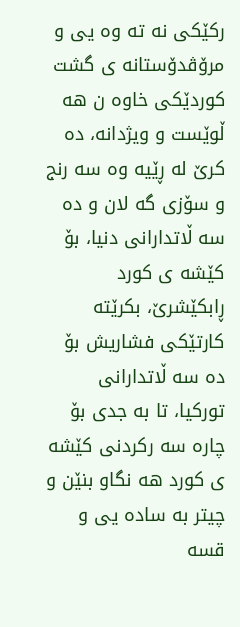رکێکی نه ته وه یی و مرۆڤدۆستانه ی گشت کوردێکی خاوه ن هه ڵوێست و ویژدانه، ده کرێ له ڕێیه وه سه رنج و سۆزی گه لان و ده سه ڵاتدارانی دنیا، بۆ کێشه ی کورد ڕابکێشرێ، بکرێته کارتێکی فشاریش بۆ ده سه ڵاتدارانی تورکیا، تا به جدی بۆ چاره سه رکردنی کێشه ی کورد هه نگاو بنێن و چیتر به ساده یی و قسه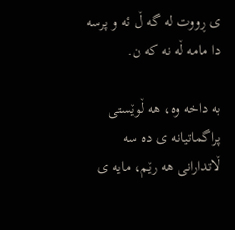ی ڕووت له گه ڵ ئه و پرسه دا مامه ڵه نه که ن.

به داخه وه، هه ڵوێستی پراگماتیانه ی ده سه ڵاتدارانی هه رێم، مایه ی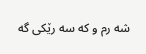شه رم و که سه رێکی گه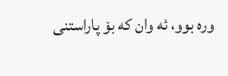وره بوو، ئه وان که بۆ پاراستنی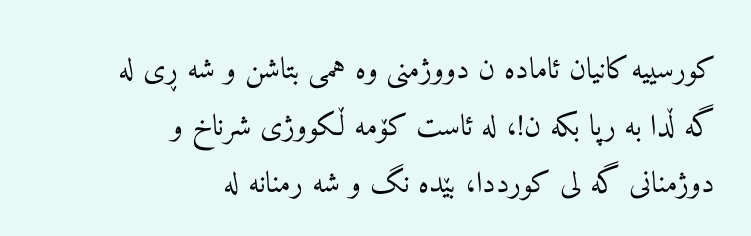کورسییه کانیان ئاماده ن دووژمنی وه همی بتاشن و شه ڕی له گه ڵدا به رپا بکه ن!، له ئاست کۆمه ڵکووژی شرناخ و دوژمنانی گه لی کورددا، بێده نگ و شه رمنانه له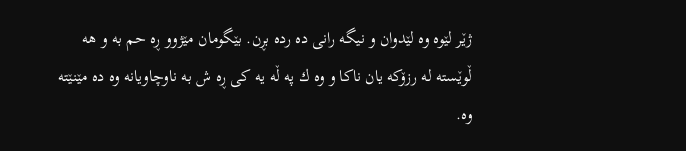ژێر لێوه وه لێدوان و نیگه رانی ده رده بڕن. بێگومان مێژوو ڕه حم به و هه ڵوێسته له رزۆکه یان ناکا و وه ك په ڵه یه كی ڕه ش به ناوچاویانه وه ده مێنێته وه.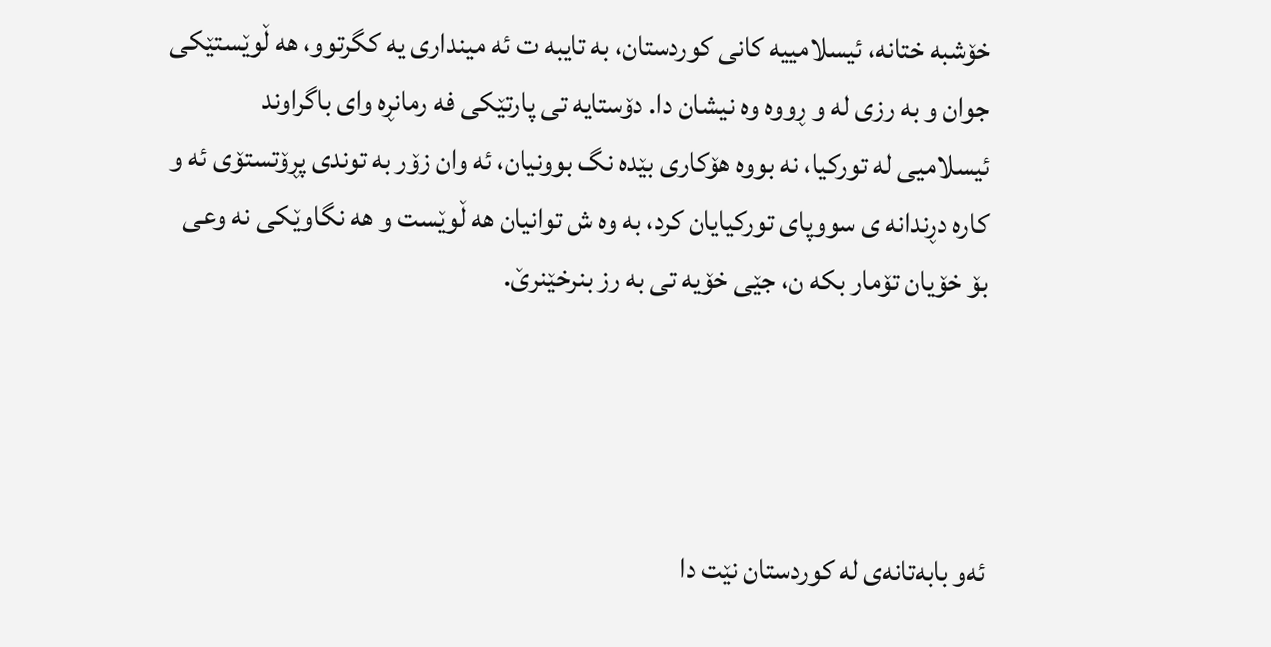خۆشبه ختانه، ئیسلامییه کانی کوردستان، به تایبه ت ئه مینداری یه کگرتوو، هه ڵوێستێکی جوان و به رزی له و ڕووه وه نیشان دا. دۆستایه تی پارتێکی فه رمانڕه وای باگراوند ئیسلامیی له تورکیا، نه بووه هۆکاری بێده نگ بوونیان، ئه وان زۆر به توندی پڕۆتستۆی ئه و کاره دڕندانه ی سووپای تورکیایان کرد، به وه ش توانیان هه ڵوێست و هه نگاوێکی نه وعی بۆ خۆیان تۆمار بکه ن، جێی خۆیه تی به رز بنرخێنرێ.




ئه‌و بابه‌تانه‌ی له‌ کوردستان نێت دا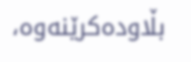بڵاوده‌کرێنه‌وه‌،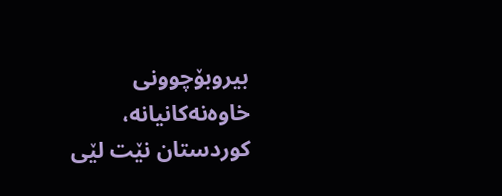بیروبۆچوونی خاوه‌نه‌کانیانه‌، کوردستان نێت لێی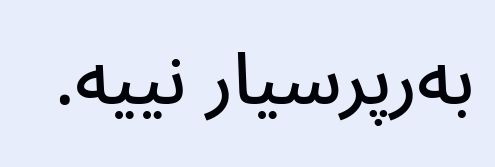به‌رپرسیار نییه‌.